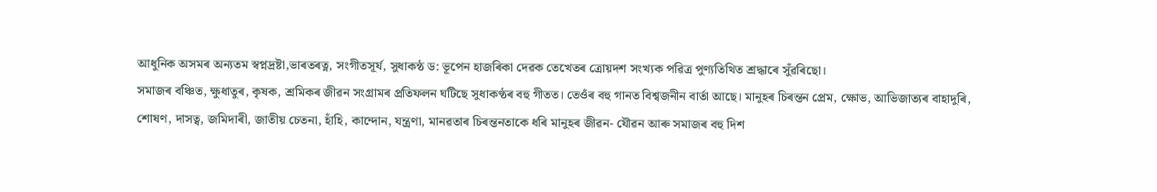আধুনিক অসমৰ অন্যতম স্বপ্নদ্ৰষ্টা,ভাৰতৰত্ন, সংগীতসূৰ্য, সুধাকন্ঠ ড: ভূপেন হাজৰিকা দেৱক তেখেতৰ ত্ৰোয়দশ সংখ্যক পৱিত্ৰ পুণ্যতিথিত শ্ৰদ্ধাৰে সুঁৱৰিছো।
সমাজৰ বঞ্চিত, ক্ষুধাতুৰ, কৃষক, শ্রমিকৰ জীৱন সংগ্ৰামৰ প্ৰতিফলন ঘটিছে সুধাকণ্ঠৰ বহু গীতত। তেওঁৰ বহু গানত বিশ্বজনীন বার্তা আছে। মানুহৰ চিৰন্তন প্রেম, ক্ষোভ, আভিজাত্যৰ বাহাদুৰি, শোষণ, দাসত্ব, জমিদাৰী, জাতীয় চেতনা, হাঁহি, কান্দোন, যন্ত্রণা, মানৱতাৰ চিৰন্তনতাকে ধৰি মানুহৰ জীৱন- যৌৱন আৰু সমাজৰ বহু দিশ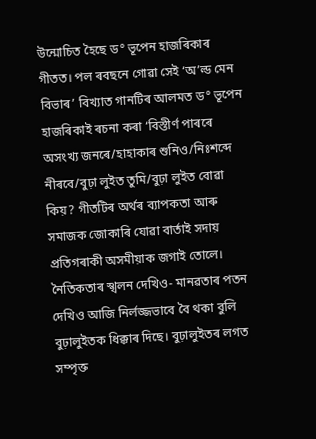উন্মোচিত হৈছে ড° ভূপেন হাজৰিকাৰ গীতত। পল ৰবছনে গোৱা সেই ‘অ’ল্ড মেন বিভাৰ’ বিখ্যাত গানটিৰ আলমত ড° ভূপেন হাজৰিকাই ৰচনা কৰা ‘বিস্তীর্ণ পাৰৰে অসংখ্য জনৰে/হাহাকাৰ শুনিও/নিঃশব্দে নীৰবে/বুঢ়া লুইত তুমি/বুঢ়া লুইত বোৱা কিয়? গীতটিৰ অৰ্থৰ ব্যাপকতা আৰু সমাজক জোকাৰি যোৱা বাৰ্তাই সদায় প্ৰতিগৰাকী অসমীয়াক জগাই তোলে। নৈতিকতাৰ স্খলন দেখিও- মানৱতাৰ পতন দেখিও আজি নির্লজ্জভাবে বৈ থকা বুলি বুঢ়ালুইতক ধিক্কাৰ দিছে। বুঢ়ালুইতৰ লগত সম্পৃক্ত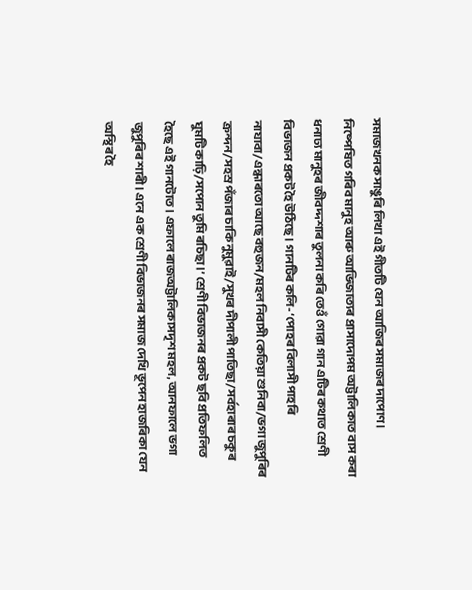সমাজখনক সাঙুৰি লিখা এই গীতটি যেন আজিৰ সমাজৰ দাপোণ।
নিষ্পেষিত গৰিব মানুহ আৰু আভিজাত্যৰ প্রাসাদোপম অট্টালিকাত বাস কৰা ধনাঢ্য মানুহৰ জীবদ্দশাৰ তুলনা কৰি তেওঁ গোৱা গান এটিৰ কথাত শ্রেণী বিভাজন প্রকট হৈ উঠিছে। গানটিৰ কলি- ‘পোহৰ বিলাসী পাহৰি নাযাবা/এন্ধাৰতো আছে বহুজন/মহল নিবাসী কেতিয়া শুনিবা/ভগা জুপুৰিৰ ক্রন্দন/সহস্র পঁজাৰ চাকি নুমুৱাই/সুখৰ দীপালী পাতিছা/সৰ্বহাৰাৰ চকুৰ ঘুমটি কাঢ়ি/সপোন তুমি ৰচিছা।’ শ্রেণী বিভাজনৰ প্রকট ছবি প্রতিফলিত হৈছে এই গানটোত। এফালে ৰাজঅট্টালিকাসদৃশ মহল, আনফালে ভগা জুপুৰিৰ শাৰী। এনে এক শ্রেণী বিভাজনৰ সমাজ দেখি ভূপেন হাজৰিকা যেন অস্থিৰ হৈ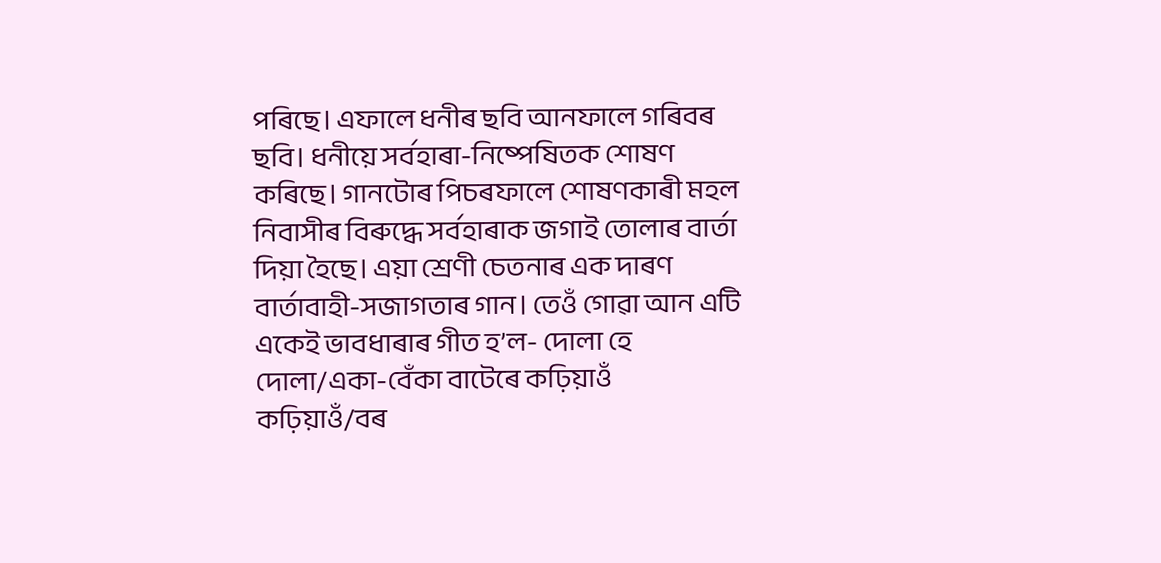পৰিছে। এফালে ধনীৰ ছবি আনফালে গৰিবৰ ছবি। ধনীয়ে সৰ্বহাৰা-নিষ্পেষিতক শোষণ কৰিছে। গানটোৰ পিচৰফালে শোষণকাৰী মহল নিবাসীৰ বিৰুদ্ধে সৰ্বহাৰাক জগাই তোলাৰ বাৰ্তা দিয়া হৈছে। এয়া শ্রেণী চেতনাৰ এক দাৰণ বার্তাবাহী-সজাগতাৰ গান। তেওঁ গোৱা আন এটি একেই ভাবধাৰাৰ গীত হ’ল- দোলা হে দোলা/একা-বেঁকা বাটেৰে কঢ়িয়াওঁ কঢ়িয়াওঁ/বৰ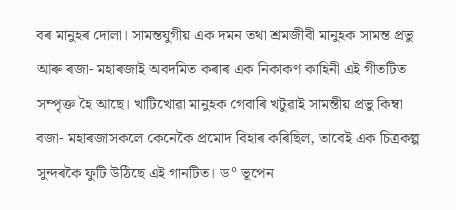বৰ মানুহৰ দোলা। সামন্তযুগীয় এক দমন তথা শ্রমজীবী মানুহক সামন্ত প্রভু আৰু ৰজা- মহাৰজাই অবদমিত কৰাৰ এক নিকাকণ কাহিনী এই গীতটিত সম্পৃক্ত হৈ আছে। খাটিখোৱা মানুহক গেবাৰি খটুৱাই সামন্তীয় প্রভু কিম্বা বজা- মহাৰজাসকলে কেনেকৈ প্রমোদ বিহাৰ কৰিছিল, তাবেই এক চিত্রকল্প সুন্দৰকৈ ফুটি উঠিছে এই গানটিত। ড° ভূপেন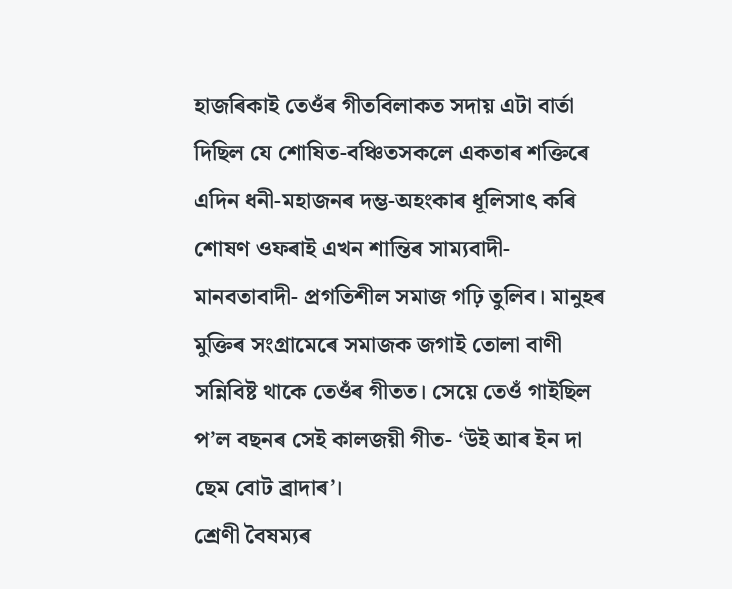হাজৰিকাই তেওঁৰ গীতবিলাকত সদায় এটা বার্তা দিছিল যে শোষিত-বঞ্চিতসকলে একতাৰ শক্তিৰে এদিন ধনী-মহাজনৰ দম্ভ-অহংকাৰ ধূলিসাৎ কৰি শোষণ ওফৰাই এখন শান্তিৰ সাম্যবাদী-মানবতাবাদী- প্রগতিশীল সমাজ গঢ়ি তুলিব। মানুহৰ মুক্তিৰ সংগ্ৰামেৰে সমাজক জগাই তোলা বাণী সন্নিবিষ্ট থাকে তেওঁৰ গীতত। সেয়ে তেওঁ গাইছিল প’ল বছনৰ সেই কালজয়ী গীত- ‘উই আৰ ইন দা ছেম বোট ব্রাদাৰ’।
শ্রেণী বৈষম্যৰ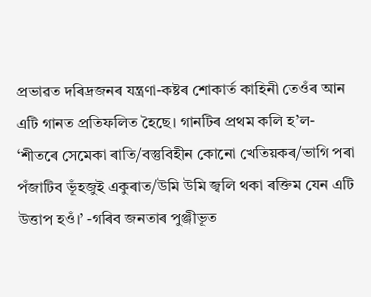প্ৰভাৱত দৰিদ্ৰজনৰ যন্ত্রণা-কষ্টৰ শোকার্ত কাহিনী তেওঁৰ আন এটি গানত প্রতিফলিত হৈছে। গানটিৰ প্ৰথম কলি হ’ল- ‘শীতৰে সেমেকা ৰাতি/বস্তুবিহীন কোনো খেতিয়কৰ/ভাগি পৰা পঁজাটিব ভূঁহজুই একুৰাত/উমি উমি জ্বলি থকা ৰক্তিম যেন এটি উত্তাপ হওঁ।’ -গৰিব জনতাৰ পুঞ্জীভূত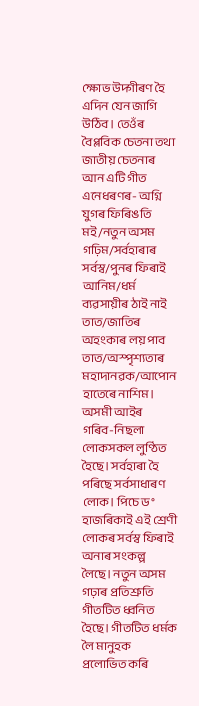ক্ষোভ উদ্গীৰণ হৈ এদিন যেন জাগি উঠিব। তেওঁৰ বৈপ্লবিক চেতনা তথা জাতীয় চেতনাৰ আন এটি গীত এনেধৰণৰ- অগ্নি যুগৰ ফিৰিঙতি মই/নতুন অসম গঢ়িম/সৰ্বহাৰাৰ সৰ্বস্ব/পুনৰ ফিৰাই আনিম/ধর্ম ব্যৱসায়ীৰ ঠাই নাই তাত/জাতিৰ অহংকাৰ লয় পাব তাত/অস্পৃশ্যতাৰ মহাদানৱক/আপোন হাতেৰে নাশিম। অসমী আইৰ গৰিব-নিছলা লোকসকল লুণ্ঠিত হৈছে। সৰ্বহাৰা হৈ পৰিছে সৰ্বসাধাৰণ লোক। পিচে ড° হাজৰিকাই এই শ্রেণী লোকৰ সৰ্বস্ব ফিৰাই অনাৰ সংকল্প লৈছে। নতুন অসম গঢ়াৰ প্রতিশ্রুতি গীতটিত ধ্বনিত হৈছে। গীতটিত ধর্মক লৈ মানুহক প্রলোভিত কৰি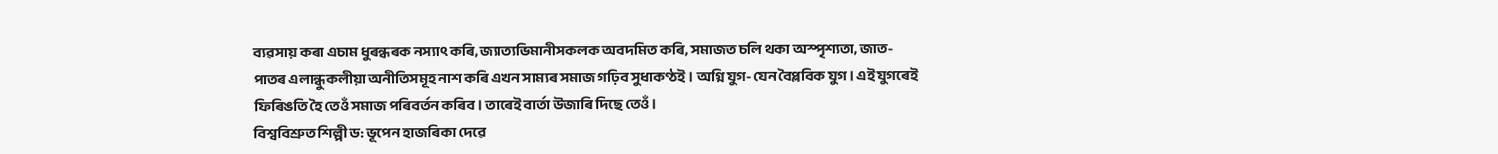ব্যৱসায় কৰা এচাম ধুৰন্ধৰক নস্যাৎ কৰি, জ্যাত্যভিমানীসকলক অবদমিত কৰি, সমাজত চলি থকা অস্পৃশ্যতা, জাত-পাতৰ এলান্ধুকলীয়া অনীতিসমূহ নাশ কৰি এখন সাম্যৰ সমাজ গঢ়িব সুধাকণ্ঠই। অগ্নি যুগ- যেন বৈপ্লবিক যুগ। এই যুগৰেই ফিৰিঙতি হৈ তেওঁ সমাজ পৰিবৰ্তন কৰিব। তাৰেই বার্তা উজাৰি দিছে তেওঁ।
বিশ্ববিশ্ৰুত শিল্পী ড: ভূপেন হাজৰিকা দেৱে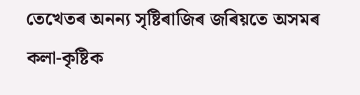তেখেতৰ অনন্য সৃষ্টিৰাজিৰ জৰিয়তে অসমৰ কলা-কৃষ্টিক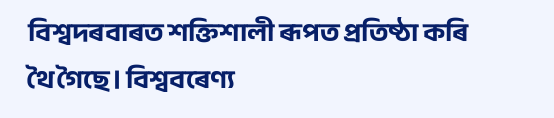বিশ্বদৰবাৰত শক্তিশালী ৰূপত প্ৰতিষ্ঠা কৰি থৈ গৈছে। বিশ্ববৰেণ্য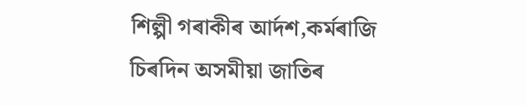শিল্পী গৰাকীৰ আৰ্দশ,কৰ্মৰাজি চিৰদিন অসমীয়া জাতিৰ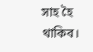সাহ হৈ থাকিব।